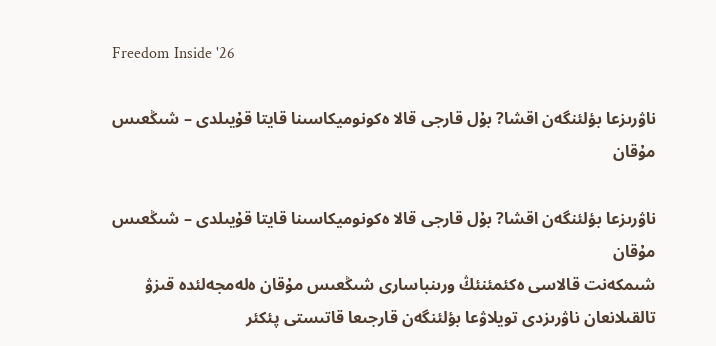Freedom Inside '26

ناۋرىزعا بؤلئنگەن اقشا? بۇل قارجى قالا ەكونوميكاسىنا قايتا قۇيىلدى – شىڭعىس مۇقان

ناۋرىزعا بؤلئنگەن اقشا? بۇل قارجى قالا ەكونوميكاسىنا قايتا قۇيىلدى – شىڭعىس مۇقان
شىمكەنت قالاسى ەكئمئنئڭ ورىنباسارى شىڭعىس مۇقان ەلەمجەلئدە قىزۋ تالقىلانعان ناۋرىزدى تويلاۋعا بؤلئنگەن قارجىعا قاتىستى پئكئر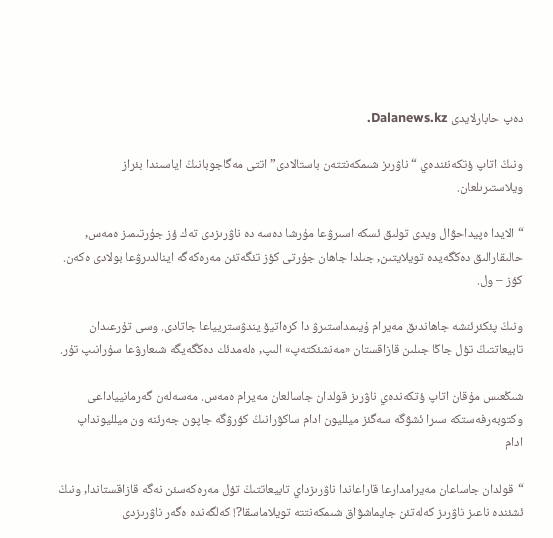دەپ حابارلايدى Dalanews.kz.

ونىڭ اتاپ ؤتكەنئندەي “ناۋرىز شىمكەنتتەن باستالادى” اتتى مەگاجوبانىڭ اياسىندا بئراز ويلاستىرىلعان.

“الايدا ەپيداحۋال ويدى تولىق ئسكە اسىرۋعا مۇرشا دەسە دە ناۋرىزدى تەك ؤز جۇرتىمىز ەمەس, حالىقارالىق دەڭگەيدە تويلايتىن, جىلدا جاھان جۇرتى كؤز تئگەتئن مەرەكەگە اينالدىرۋعا بولادى ەكەن. كؤز – ول.

ونىڭ پئكئرئنشە جاھاندىق مەيرام ۇيىمداستىرۋ دا كرەاتيۆ يندۋستريياعا جاتادى. وسى تۇرعىدان تابيعاتتىڭ تؤل جاڭا جىلىن قازاقستان «مەنشئكتەپ» الىپ, ەلەمدئك دەڭگەيگە شىعارۋعا سۇرانىپ تۇر.

شىڭعىس مۇقان اتاپ ؤتكەندەي ناۋرىز قولدان جاسالعان مەيرام ەمەس. مەسەلەن گەرمانيياداعى وكتوبەرفەستكە سىرا ئشۋگە سەگئز ميلليون ادام ساكۋرانىڭ كؤرۋگە جاپون جەرئنە ون ميلليونداپ ادام

“قولدان جاساعان مەيرامدارعا قاراعاندا ناۋرىزداي تابيعاتتىڭ تؤل مەرەكەسئن نەگە قازاقستاندا, ونىڭ ئشئندە ناعىز ناۋرىز كەلەتئن جايماشۋاق شىمكەنتتە تويلاماسقا?! كەلگەندە ەگەر ناۋرىزدى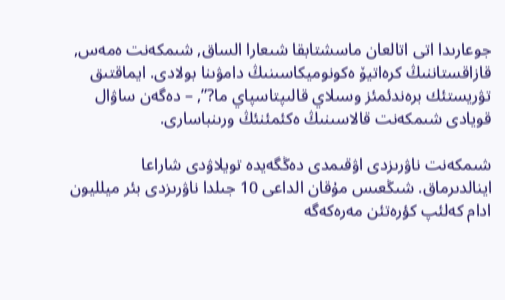جوعارىدا اتى اتالعان ماسشتابقا شىعارا الساق, شىمكەنت ەمەس, قازاقستاننىڭ كرەاتيۆ ەكونوميكاسىنىڭ دامۋىنا بولادى. ايماقتىق تۋريستئك برەندئمئز وسىلاي قالىپتاسپاي ما?”, – دەگەن ساۋال قويادى شىمكەنت قالاسىنىڭ ەكئمئنئڭ ورىنباسارى.

شىمكەنت ناۋرىزدى اۋقىمدى دەڭگەيدە تويلاۋدى شاراعا اينالدىرماق. شىڭعىس مۇقان الداعى 10 جىلدا ناۋرىزدى بئر ميلليون ادام كەلئپ كؤرەتئن مەرەكەگە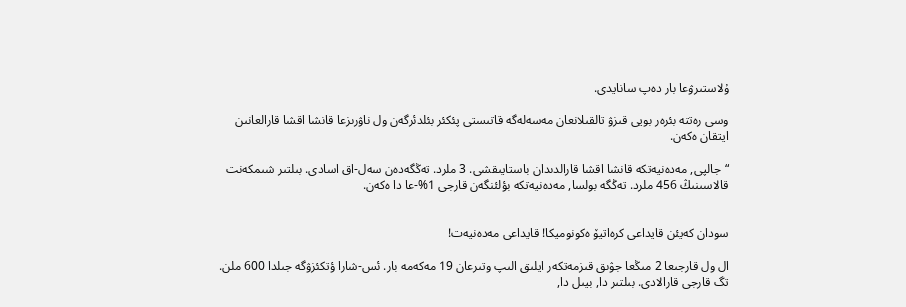ۇلاستىرۋعا بار دەپ سانايدى.

وسى رەتتە بئرەر بويى قىزۋ تالقىلانعان مەسەلەگە قاتىستى پئكئر بئلدئرگەن ول ناۋرىزعا قانشا اقشا قارالعانىن ايتقان ەكەن.

“جالپى, مەدەنيەتكە قانشا اقشا قارالدىدان باستايىقشى. 3 ملرد. تەڭگەدەن سەل-اق اسادى. بىلتىر شىمكەنت قالاسىنىڭ 456 ملرد. تەڭگە بولسا, مەدەنيەتكە بؤلئنگەن قارجى 1%-عا دا ەكەن.


سودان كەيئن قايداعى كرەاتيۆ ەكونوميكا! قايداعى مەدەنيەت!

ال ول قارجىعا 2 مىڭعا جۋىق قىزمەتكەر ايلىق الىپ وتىرعان 19 مەكەمە بار. ئس-شارا ؤتكئزۋگە جىلدا 600 ملن. تگ قارجى قارالادى. بىلتىر دا, بيىل دا,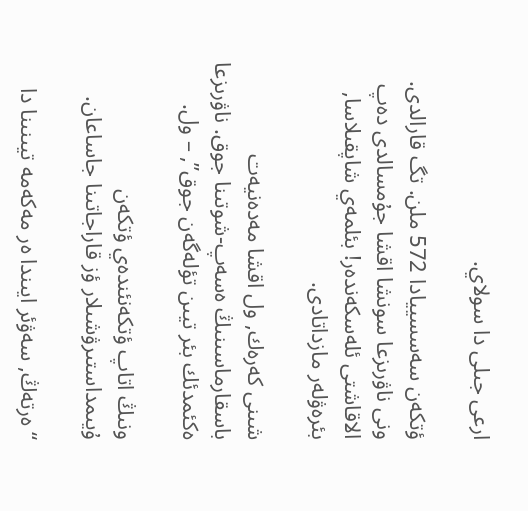ارعى جىلى دا سولاي.

ؤتكەن سەسسييادا 572 ملن. تگ قارالدى. ونى ناۋرىزعا سونشا اقشا جۇمسالدى دەپ الاقاشتى ئلەسكەندەر! بئلمەي شاپقىلاسا, بئرەۋلەر مازداتادى.

شىنى كەرەك, ول اقشا مەدەنيەت باسقارماسىنىڭ ەسەپ-شوتىنا جوق. ناۋرىزعا ەكئمدئك بئر تيىن تؤلەگەن جوق”, – ول.

ونىڭ اتاپ ؤتكەنئندەي ؤتكەن ۇيىمداستىرۋشىلار ؤز قاراجاتىنا جاساعان.

“ەرتەڭ, سەۋئر ايىندا ەر مەكەمە تيىنىنا دا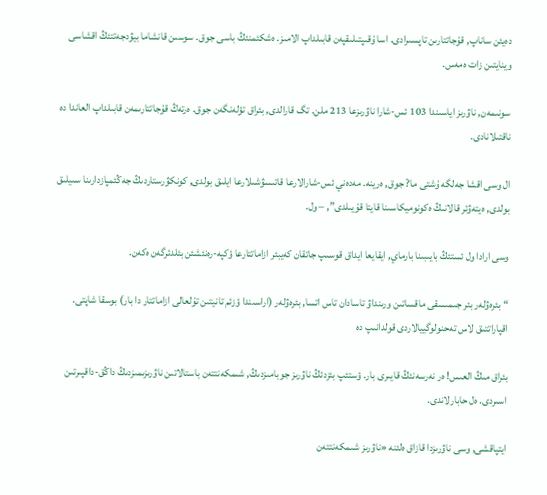دەيئن ساناپ, قۇجاتتارىن تاپسىرادى. اسا ۇقىپتىلىقپەن قابىلداپ الامىز. ەشكئمنئڭ باسى جوق. سوسىن قانشاما بيۋدجەتتئڭ اقشاسى وينايتىن زات ەمەس.

سونىمەن, ناۋرىز اياسىندا 103 ئس-شارا ناۋرىزعا 213 ملن. تگ قارالدى, بئراق تؤلەنگەن جوق. ەرتەڭ قۇجاتتارىمەن قابىلداپ العاندا دە ناقتىلانادى.

ال وسى اقشا جەلگە ۇشتى ما? جوق, ەرينە. مەدەني ئس-شارالارعا قاتىسۋشىلارعا ايلىق بولدى, كونكۋرستاردىڭ جەڭئمپازدارىنا سىيلىق بولدى, ەيتەۋئر قالانىڭ ەكونوميكاسىنا قايتا قۇيىلدى”, – ول.

وسى ارادا ول ئستئڭ بايىبىنا بارماي, ايقايعا ايداق قوسىپ جاتقان كەيبئر ازاماتتارعا ؤكپە-رەنئشئن بئلدئرگەن ەكەن.

“بئرەۋلەر بئر جىمىسقى ماقساتىن ورىنداۋ تاسادان تاس اتسا, بئرەۋلەر (اراسىندا ؤزئم تانيتىن تۇلعالى ازاماتتار دا بار) بوسقا شاپتى. اقپاراتتىق لاس تەحنولوگييالاردى قولدانىپ دە

بئراق مىڭ العىس! ەر نەرسەنئڭ قايىرى بار. ؤستئپ بئزدئڭ ناۋرىز جوبامىزدىڭ, شىمكەنتتەن باستالاتىن ناۋرىزىمىزدىڭ داڭق-داقپىرتىن اسىردى. ەل حابارلاندى.

ايتپاقشى, وسى ناۋرىزدا قازاق ەلئنە «ناۋرىز شىمكەنتتەن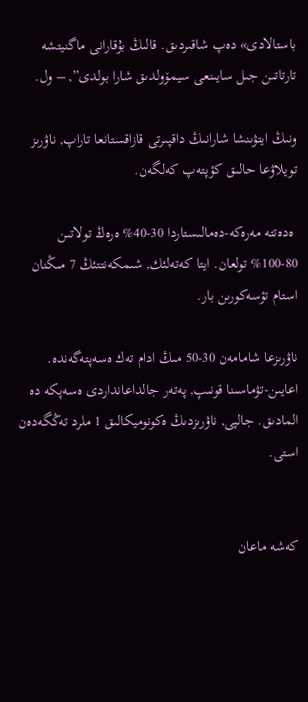باستالادى» دەپ شاقىردىق. قالىڭ بۇقارانى ماگنيتشە تارتاتىن جىل سايىنعى سيمۆولدىق شارا بولدى”, – ول.

ونىڭ ايتۋىنشا شارانىڭ داقپىرتى قازاقستانعا تاراپ, ناۋرىز تويلاۋعا حالىق كؤپتەپ كەلگەن.

 ەدەتتە مەرەكە-دەمالىستاردا 30-40% ەرەڭ تولاتىن 80-100% تولعان. ايتا كەتەلئك, شىمكەنتتئڭ 7 مىڭنان استام تؤسەكورىن بار.

ناۋرىزعا شامامەن 30-50 مىڭ ادام تەك ەسەپتەگەندە. اعايىن-تۋماسىنا قونىپ, پەتەر جالداعانداردى ەسەپكە دە المادىق. جالپى, ناۋرىزدىڭ ەكونوميكالىق 1 ملرد تەڭگەدەن استى.


كەشە ماعان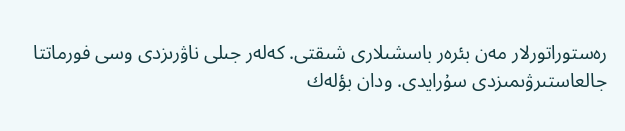رەستوراتورلار مەن بئرەر باسشىلارى شىقتى. كەلەر جىلى ناۋرىزدى وسى فورماتتا جالعاستىرۋىمىزدى سۇرايدى. ودان بؤلەك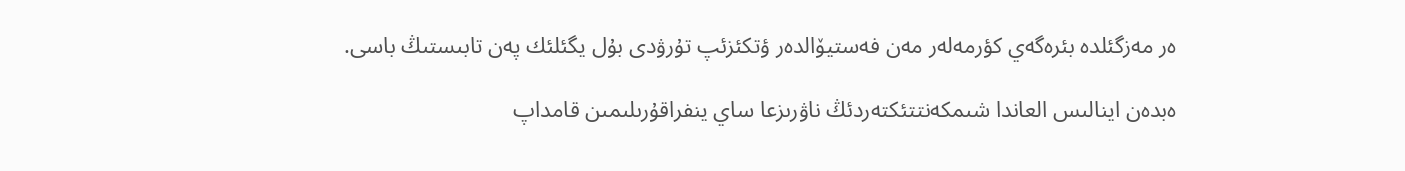ەر مەزگئلدە بئرەگەي كؤرمەلەر مەن فەستيۆالدەر ؤتكئزئپ تۇرۋدى بۇل يگئلئك پەن تابىستىڭ باسى.

ەبدەن اينالىس العاندا شىمكەنتتئكتەردئڭ ناۋرىزعا ساي ينفراقۇرىلىمىن قامداپ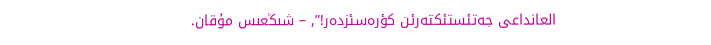العانداعى جەتئستئكتەرئن كؤرەسئزدەر!”, – شىڭعىس مۇقان.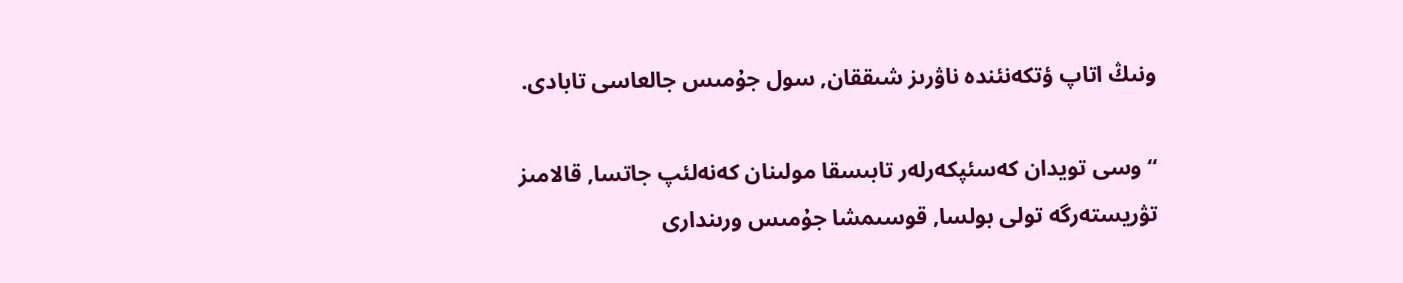ونىڭ اتاپ ؤتكەنئندە ناۋرىز شىققان, سول جۇمىس جالعاسى تابادى.

“وسى تويدان كەسئپكەرلەر تابىسقا مولىنان كەنەلئپ جاتسا, قالامىز تۋريستەرگە تولى بولسا, قوسىمشا جۇمىس ورىندارى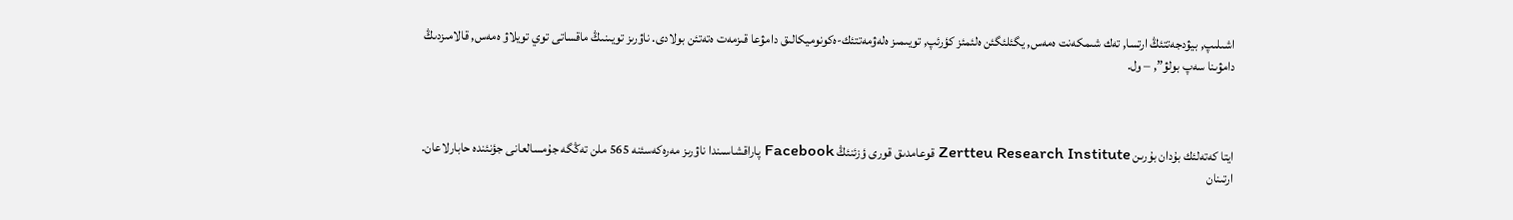اشىلىپ, بيۋدجەتتئڭ ارتسا, تەك شىمكەنت ەمەس, يگئلئگئن ەلئمئز كؤرئپ, تويىمىز ەلەۋمەتتئك-ەكونوميكالىق دامۋعا قىزمەت ەتەتئن بولادى. ناۋرىز تويىنىڭ ماقساتى توي تويلاۋ ەمەس, قالامىزدىڭ دامۋىنا سەپ بولۋ”, – ول.



ايتا كەتەلئك بۇدان بۇرىن Zertteu Research Institute قوعامدىق قورى ؤزئنئڭ Facebook پاراقشاسىندا ناۋرىز مەرەكەسئنە 565 ملن تەڭگە جۇمسالعانى جؤنئندە حابارلاعان. ارتىنان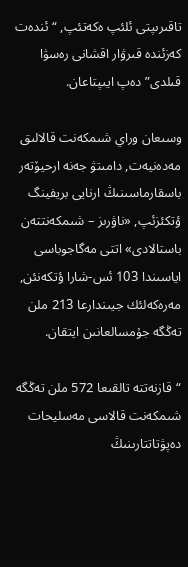تاقىرىپتى ئلئپ ەكەتئپ, “ئندەت كەزئندە قىرۋار اقشانى رەسۋا قىلدى” دەپ ايىپتاعان.

وسىعان وراي شىمكەنت قالالىق مەدەنيەت, دامىتۋ جەنە ارحيۆتەر باسقارماسىنىڭ ارنايى بريفينگ ؤتكئزئپ, «ناۋرىز – شىمكەنتتەن باستالادى» اتتى مەگاجوباسى اياسىندا 103 ئس-شارا ؤتكەنئن, مەرەكەلئك جيىندارعا 213 ملن تەڭگە جۇمسالعانىن ايتقان.

“قازنەتتە تالقىعا 572 ملن تەڭگە شىمكەنت قالاسى مەسليحات دەپۋتاتتارىنىڭ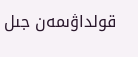قولداۋىمەن جىل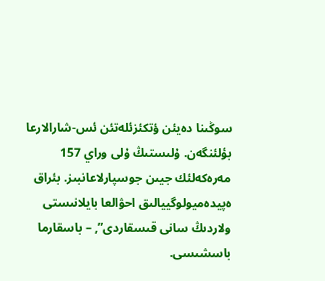سوڭىنا دەيئن ؤتكئزئلەتئن ئس-شارالارعا بؤلئنگەن. ۇلىستىڭ ۇلى وراي 157 مەرەكەلئك جيىن جوسپارلاعانبىز. بئراق ەپيدەميولوگييالىق احۋالعا بايلانىستى ولاردىڭ سانى قىسقاردى”, – باسقارما باسشىسى.